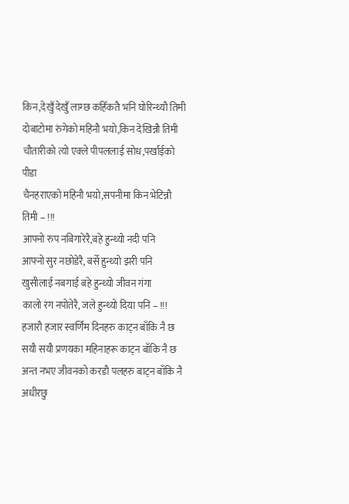किन,देखुँ देखुँ लाग्छ कहिँकतै भनि घोरिन्थ्यौ तिमी
दोबाटोमा रुंगेको महिनौ भयो,किन देखिन्नौ तिमी
चौतारीको त्यो एक्ले पीपललाई सोध,पर्खाईको पीडा
चैनहराएको महिनौ भयो,सपनीमा किन भेटिन्नौ तिमी – !!!
आफ्नो रुप नबिगारेरै,बहे हुन्थ्यो नदी पनि
आफ्नो सुर नछोडेरै, बर्से हुन्थ्यो झरी पनि
खुसीलाई नबगाई बहे हुन्थ्यो जीवन गंगा
कालो रंग नपोतेरै, जले हुन्थ्यो दिया पनि – !!!
हजारौ हजार स्वर्णिम दिनहरु काट्न बाँकि नै छ
सयौ सयौ प्रणयका महिनाहरू काट्न बाँकि नै छ
अन्त नभए जीवनको करडौ पलहरु बाट्न बाँकि नै
अधीरछु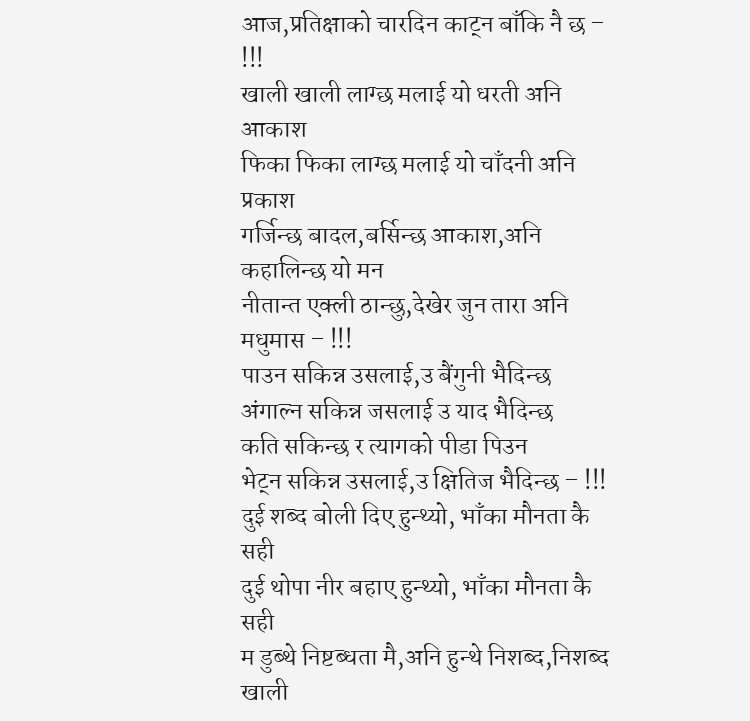आज,प्रतिक्षाको चारदिन काट्न बाँकि नै छ – !!!
खाली खाली लाग्छ मलाई यो धरती अनि आकाश
फिका फिका लाग्छ मलाई यो चाँदनी अनि प्रकाश
गर्जिन्छ बादल,बर्सिन्छ आकाश,अनि कहालिन्छ यो मन
नीतान्त एक्ली ठान्छु,देखेर जुन तारा अनि मधुमास – !!!
पाउन सकिन्न उसलाई,उ बैंगुनी भैदिन्छ
अंगाल्न सकिन्न जसलाई उ याद भैदिन्छ
कति सकिन्छ र त्यागको पीडा पिउन
भेट्न सकिन्न उसलाई,उ क्षितिज भैदिन्छ – !!!
दुई शब्द बोली दिए हुन्थ्यो, भाँका मौनता कै सही
दुई थोपा नीर बहाए हुन्थ्यो, भाँका मौनता कै सही
म डुब्थे निष्टब्धता मै,अनि हुन्थे निशब्द,निशब्द
खाली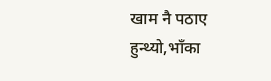खाम नै पठाए हुन्थ्यो,भाँका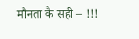मौनता कै सही – !!!